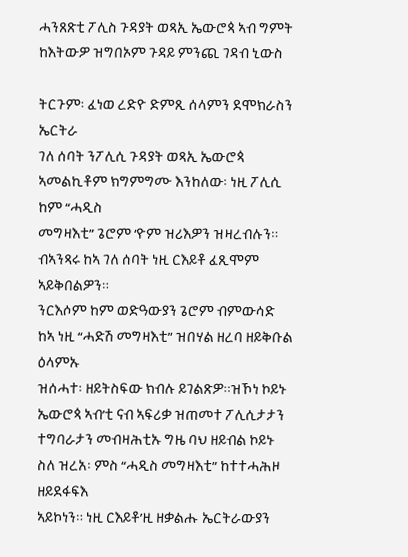ሓንጸጽቲ ፖሊስ ጉዳያት ወጻኢ ኤውሮጳ ኣብ ግምት ከእትውዎ ዝግበኦም ጉዳይ ምንጪ ገዳብ ኒውስ

ትርጉም፡ ፈነወ ረድዮ ድምጺ ሰላምን ደሞክራስን ኤርትራ
ገለ ሰባት ንፖሊሲ ጉዳያት ወጻኢ ኤውሮጳ ኣመልኪቶም ክግምግሙ እንከለው፡ ነዚ ፖሊሲ ከም “ሓዲስ
መግዛእቲ” ጌሮም ‘ዮም ዝሪእዎን ዝዛረብሉን። ብኣንጻሩ ከኣ ገለ ሰባት ነዚ ርእይቶ ፈጺሞም ኣይቅበልዎን።
ንርእሶም ከም ወድዓውያን ጌሮም ብምውሳድ ከኣ ነዚ “ሓድሽ መግዛእቲ” ዝበሃል ዘረባ ዘይቅቡል ዕላምኡ
ዝሰሓተ፡ ዘይትስፍው ክብሉ ይገልጽዎ።ዝኾነ ኮይኑ ኤውሮጳ ኣብ’ቲ ናብ ኣፍሪቃ ዝጠመተ ፖሊሲታታን
ተግባራታን መብዛሕቲኡ ግዜ ባህ ዘይብል ኮይኑ ስለ ዝረአ፡ ምስ “ሓዲስ መግዛእቲ” ከተተሓሕዞ ዘይደፋፍእ
ኣይኮነን። ነዚ ርእይቶ’ዚ ዘቃልሑ ኤርትራውያን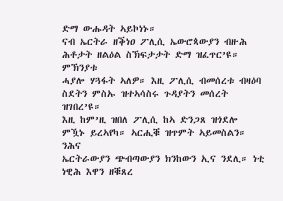ድማ ውሑዳት ኣይኮነኑ።
ናብ ኤርትራ ዘቕነዐ ፖሊሲ ኤውሮጳውያን ብዙሕ ሕቶታት ዘልዕል ስኽፍታታት ድማ ዝፈጥር’ዩ። ምኽንያቱ
ሓያሎ ሃጓፋት ኣለዎ። እዚ ፖሊሲ ብመሰረቱ ብዛዕባ ስደትን ምስኡ ዝተኣሳስሩ ጉዳያትን መሰረት ዝገበረ’ዩ።
እዚ ከም’ዚ ዝበለ ፖሊሲ ከኣ ድንጋጸ ዝጎደሎ ምዃኑ ይረኣየካ። ኣርሒቑ ዝጥምት ኣይመስልን። ንሕና
ኤርትራውያን ጭብጣውያን ክንከውን ኢና ንደሊ። ነቲ ነዊሕ እዋን ዘቑጸረ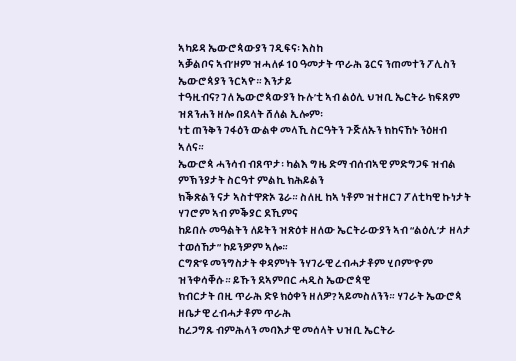ኣካይዳ ኤውሮጳውያን ገዲፍና፡ እስከ
ኣቓልቦና ኣብ’ዞም ዝሓለፉ 10 ዓመታት ጥራሕ ጌርና ንጠመተን ፖሊስን ኤውሮጳያን ንርኣዮ። እንታይ
ተዓዚብና? ገለ ኤውሮጳውያን ኩሉ’ቲ ኣብ ልዕሊ ህዝቢ ኤርትራ ክፍጸም ዝጸንሐን ዘሎ በደላት ሸለል ኢሎም፡
ነቲ ጠንቅን ገፋዕን ውልቀ መላኺ ስርዓትን ጉጅለኡን ክከናኸኑ ንዕዘብ ኣለና።
ኤውሮጳ ሓንሳብ ብጸጥታ፡ ካልእ ግዜ ድማ ብሰብኣዊ ምድግጋፍ ዝብል ምኽንያታት ስርዓተ ምልኪ ክሕይልን
ክቕጽልን ናታ ኣስተዋጽኦ ጌራ። ስለዚ ከኣ ነቶም ዝተዘርገ ፖለቲካዊ ኩነታት ሃገሮም ኣብ ምቕያር ደኺምና
ከይበሉ መዓልትን ለይትን ዝጽዕቱ ዘለው ኤርትራውያን ኣብ “ልዕሊ’ታ ዘላታ ተወሰኸታ” ኮይንዎም ኣሎ።
ርግጽ’ዩ መንግስታት ቀዳምነት ንሃገራዊ ረብሓታቶም ሂቦም’ዮም ዝንቀሳቐሱ። ይኹን ደኣምበር ሓዲስ ኤውሮጳዊ
ክብርታት በዚ ጥራሕ ድዩ ክዕቀን ዘለዎ? ኣይመስለንን። ሃገራት ኤውሮጳ ዘቤታዊ ረብሓታቶም ጥራሕ
ከረጋግጹ ብምሕላን መባእታዊ መሰላት ህዝቢ ኤርትራ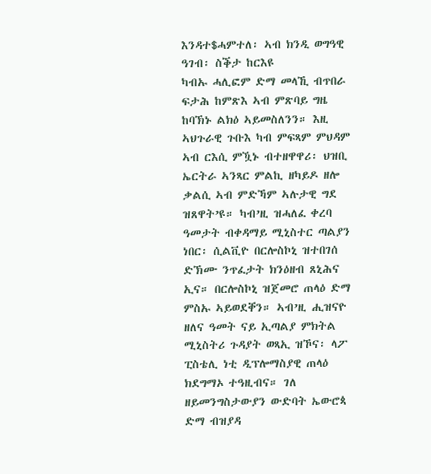እንዳተ$ሓምተለ፡ ኣብ ክንዲ ወግዓዊ ዓገብ፡ ስቕታ ከርእዩ
ካብኡ ሓሊፎም ድማ መላኺ ብጥበራ ፍታሕ ከምጽእ ኣብ ምጽባይ ግዜ ከባኽኑ ልክዕ ኣይመስለንን። እዚ
ኣህጉራዊ ጉቡእ ካብ ምፍጻም ምህዳም ኣብ ርእሲ ምዃኑ ብተዘዋዋሪ፡ ህዝቢ ኤርትራ ኣንጻር ምልኪ ዘካይዶ ዘሎ
ቃልሲ ኣብ ምድኻም ኣሉታዊ ግደ ዝጸዋት’ዩ። ካብ’ዚ ዝሓለፈ ቀረባ ዓመታት ብቀዳማይ ሚኒስተር ጣልያን
ነበር፡ ሲልቪዮ በርሎስኮኒ ዝተበገሰ ድኽሙ ንጥፈታት ክንዕዘብ ጸኒሕና ኢና። በርሎስኮኒ ዝጀመሮ ጠላዕ ድማ
ምስኡ ኣይወደቐን። ኣብ’ዚ ሒዝናዮ ዘለና ዓመት ናይ ኢጣልያ ምክትል ሚኒስትሪ ጉዳያት ወጻኢ ዝኾና፡ ላፖ
ፒስቴሊ ነቲ ዲፕሎማስያዊ ጠላዕ ክደግማኦ ተዓዚብና። ገለ ዘይመንግስታውያን ውድባት ኤውሮጳ ድማ ብዝያዳ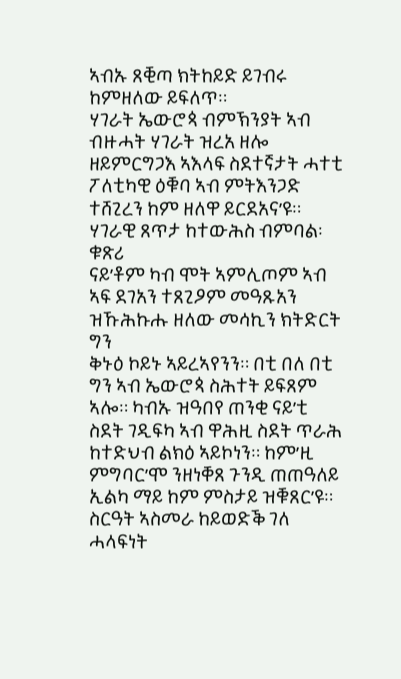ኣብኡ ጸቒጣ ክትከይድ ይገብሩ ከምዘለው ይፍለጥ።
ሃገራት ኤውሮጳ ብምኽንያት ኣብ ብዙሓት ሃገራት ዝረአ ዘሎ ዘይምርግጋእ ኣእላፍ ስደተኛታት ሓተቲ
ፖለቲካዊ ዕቑባ ኣብ ምትእንጋድ ተሸጊረን ከም ዘለዋ ይርደአና’ዩ። ሃገራዊ ጸጥታ ከተውሕስ ብምባል፡ ቁጽሪ
ናይ’ቶም ካብ ሞት ኣምሊጦም ኣብ ኣፍ ደገአን ተጸጊዖም መዓጹአን ዝኹሕኩሑ ዘለው መሳኪን ክትድርት ግን
ቅኑዕ ኮይኑ ኣይረኣየንን። በቲ በለ በቲ ግን ኣብ ኤውሮጳ ስሕተት ይፍጸም ኣሎ። ካብኡ ዝዓበየ ጠንቂ ናይ’ቲ
ስደት ገዲፍካ ኣብ ዋሕዚ ስደት ጥራሕ ከተድህብ ልክዕ ኣይኮነን። ከም’ዚ ምግባር’ሞ ንዘነቐጸ ጉንዲ ጠጠዓለይ
ኢልካ ማይ ከም ምስታይ ዝቑጸር’ዩ። ስርዓት ኣስመራ ከይወድቕ ገለ ሓላፍነት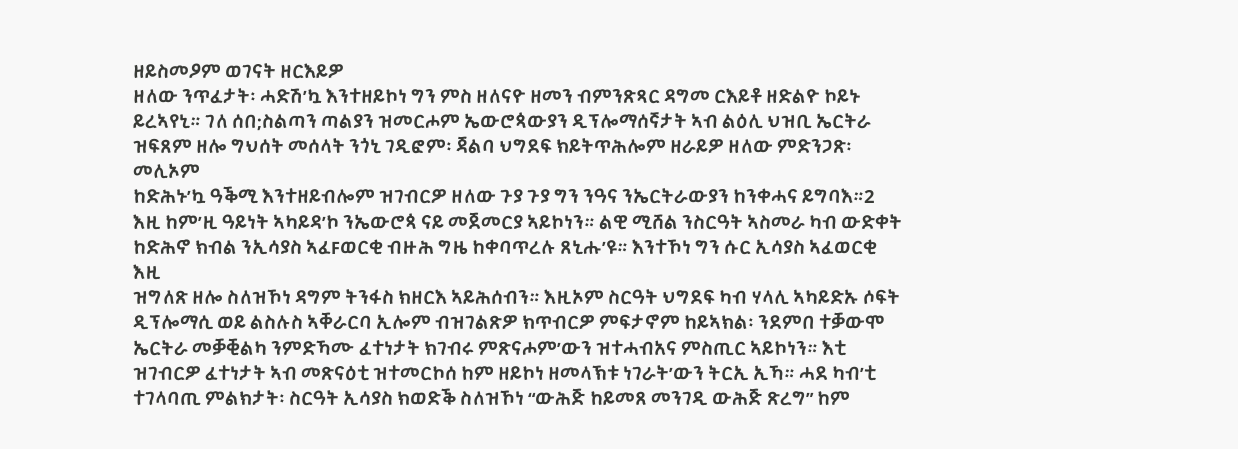ዘይስመዖም ወገናት ዘርእይዎ
ዘለው ንጥፈታት፡ ሓድሽ’ኳ እንተዘይኮነ ግን ምስ ዘለናዮ ዘመን ብምንጽጻር ዳግመ ርእይቶ ዘድልዮ ኮይኑ
ይረኣየኒ። ገለ ሰበ;ስልጣን ጣልያን ዝመርሖም ኤውሮጳውያን ዲፕሎማሰኛታት ኣብ ልዕሊ ህዝቢ ኤርትራ
ዝፍጸም ዘሎ ግህሰት መሰላት ንጎኒ ገዲፎም፡ ጃልባ ህግደፍ ክይትጥሕሎም ዘራይዎ ዘለው ምድንጋጽ፡ መሊኦም
ከድሕኑ’ኳ ዓቕሚ እንተዘይብሎም ዝገብርዎ ዘለው ጉያ ጉያ ግን ንዓና ንኤርትራውያን ከንቀሓና ይግባእ።2
እዚ ከም’ዚ ዓይነት ኣካይዳ’ኮ ንኤውሮጳ ናይ መጀመርያ ኣይኮነን። ልዊ ሚሸል ንስርዓት ኣስመራ ካብ ውድቀት
ከድሕኖ ክብል ንኢሳያስ ኣፈFወርቂ ብዙሕ ግዜ ከቀባጥረሉ ጸኒሑ’ዩ። እንተኾነ ግን ሱር ኢሳያስ ኣፈወርቂ እዚ
ዝግለጽ ዘሎ ስለዝኾነ ዳግም ትንፋስ ክዘርእ ኣይሕሰብን። እዚኦም ስርዓት ህግደፍ ካብ ሃላሊ ኣካይድኡ ሶፍት
ዲፕሎማሲ ወይ ልስሉስ ኣቐራርባ ኢሎም ብዝገልጽዎ ክጥብርዎ ምፍታኖም ከይኣክል፡ ንደምበ ተቓውሞ
ኤርትራ መቓቒልካ ንምድኻሙ ፈተነታት ክገብሩ ምጽናሖም’ውን ዝተሓብአና ምስጢር ኣይኮነን። እቲ
ዝገብርዎ ፈተነታት ኣብ መጽናዕቲ ዝተመርኮሰ ከም ዘይኮነ ዘመላኽቱ ነገራት’ውን ትርኢ ኢኻ። ሓደ ካብ’ቲ
ተገላባጢ ምልክታት፡ ስርዓት ኢሳያስ ክወድቕ ስለዝኾነ “ውሕጅ ከይመጸ መንገዲ ውሕጅ ጽረግ” ከም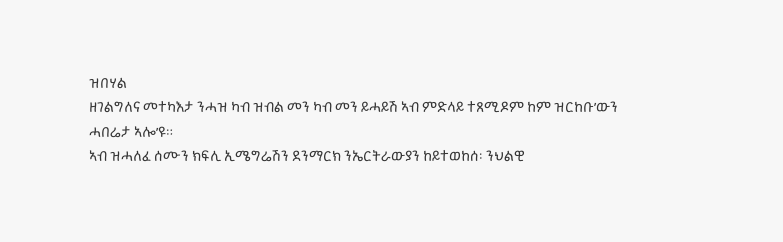ዝበሃል
ዘገልግለና መተካእታ ንሓዝ ካብ ዝብል መን ካብ መን ይሓይሽ ኣብ ምድላይ ተጸሚዶም ከም ዝርከቡ’ውን
ሓበሬታ ኣሎ’ዩ።
ኣብ ዝሓለፈ ሰሙን ክፍሊ ኢሜግሬሽን ደንማርክ ንኤርትራውያን ከይተወከሰ፡ ንህልዊ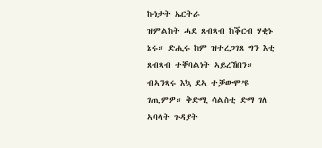ኩነታት ኤርትራ
ዝምልከት ሓደ ጸብጻብ ከቕርብ ሃቂኑ ኔሩ። ድሒሩ ከም ዝተረጋገጸ ግን እቲ ጸብጻብ ተቐባልነት ኣይረኸበን።
ብኣንጻሩ እኳ ደኣ ተቓውሞ’ዩ ገጢምዎ። ቅድሚ ሳልስቲ ድማ ገለ ኣባላት ጉዳያት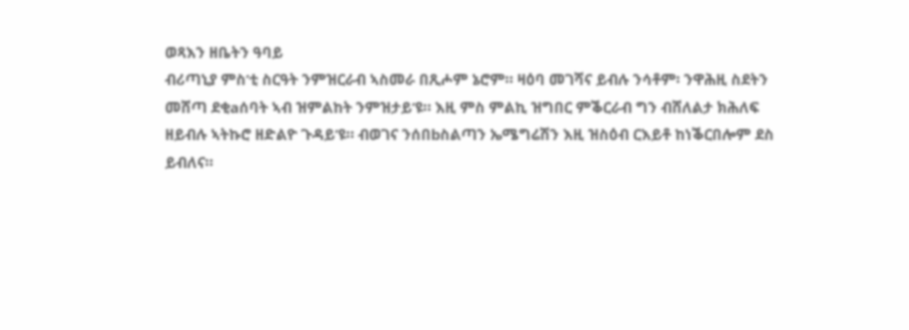ወጻእን ዘቤትን ዓባይ
ብሪጣኒያ ምስ’ቲ ስርዓት ንምዝርራብ ኣስመራ በጺሖም ኔሮም። ዛዕባ መገሻና ይብሉ ንሳቶም፡ ንዋሕዚ ስደትን
መሸጣ ደቂaሰባት ኣብ ዝምልከት ንምዝታይ’ዩ። እዚ ምስ ምልኪ ዝግበር ምቕርራብ ግን ብሸለልታ ክሕለፍ
ዘይብሉ ኣትኩሮ ዘድልዮ ጉዳይ’ዩ። ብወገና ንሰበbስልጣን ኤሜግሬሽን እዚ ዝስዕብ ርእይቶ ከነቕርበሎም ደስ
ይብለና።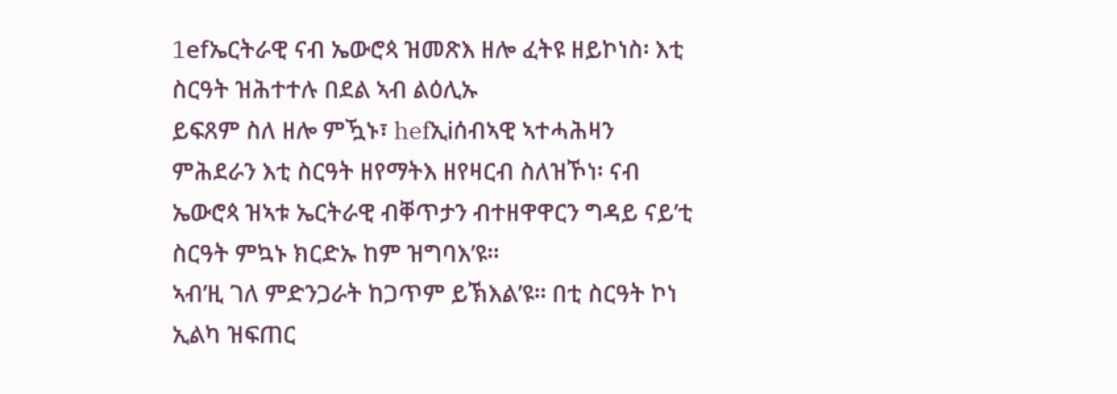1efኤርትራዊ ናብ ኤውሮጳ ዝመጽእ ዘሎ ፈትዩ ዘይኮነስ፡ እቲ ስርዓት ዝሕተተሉ በደል ኣብ ልዕሊኡ
ይፍጸም ስለ ዘሎ ምዃኑ፣ hefኢiሰብኣዊ ኣተሓሕዛን ምሕደራን እቲ ስርዓት ዘየማትእ ዘየዛርብ ስለዝኾነ፡ ናብ
ኤውሮጳ ዝኣቱ ኤርትራዊ ብቐጥታን ብተዘዋዋርን ግዳይ ናይ’ቲ ስርዓት ምኳኑ ክርድኡ ከም ዝግባእ’ዩ።
ኣብ’ዚ ገለ ምድንጋራት ከጋጥም ይኽእል’ዩ። በቲ ስርዓት ኮነ ኢልካ ዝፍጠር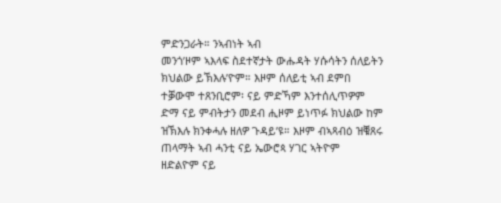ምድንጋራት። ንኣብነት ኣብ
መንጎ’ዞም ኣእላፍ ስደተኛታት ውሑዳት ሃሱሳትን ሰለይትን ክህልው ይኽእሉ’ዮም። እዞም ሰለይቲ ኣብ ደምበ
ተቓውሞ ተጸንቢሮም፡ ናይ ምድኻም እንተሰሊጥዎም ድማ ናይ ምብትታን መደብ ሒዞም ይነጥፉ ክህልው ከም
ዝኽእሉ ክንቀሓሉ ዘለዎ ጉዳይ’ዩ። እዞም ብኣጻብዕ ዝቑጸሩ ጠላማት ኣብ ሓንቲ ናይ ኤውሮጳ ሃገር ኣትዮም
ዘድልዮም ናይ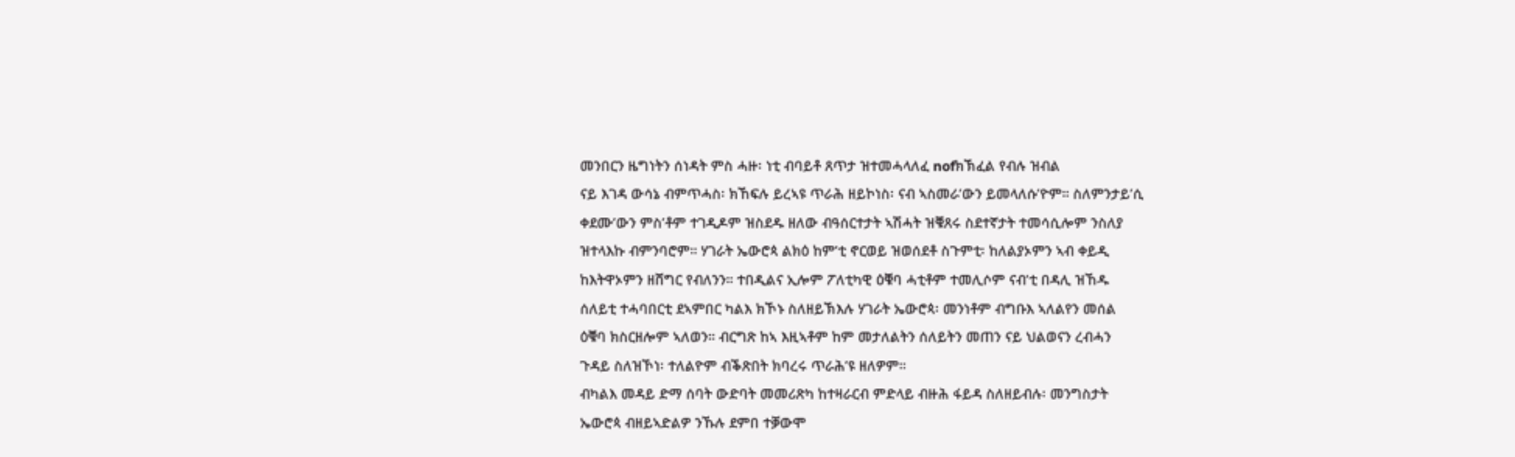መንበርን ዜግነትን ሰነዳት ምስ ሓዙ፡ ነቲ ብባይቶ ጸጥታ ዝተመሓላለፈ nofክኽፈል የብሉ ዝብል
ናይ እገዳ ውሳኔ ብምጥሓስ፡ ክኸፍሉ ይረኣዩ ጥራሕ ዘይኮነስ፡ ናብ ኣስመራ’ውን ይመላለሱ’ዮም። ስለምንታይ’ሲ
ቀደሙ’ውን ምስ’ቶም ተገዲዶም ዝስደዱ ዘለው ብዓሰርተታት ኣሽሓት ዝቑጸሩ ስደተኛታት ተመሳሲሎም ንስለያ
ዝተላእኩ ብምንባሮም። ሃገራት ኤውሮጳ ልክዕ ከም’ቲ ኖርወይ ዝወሰደቶ ስጉምቲ፡ ከለልያኦምን ኣብ ቀይዲ
ከእትዋኦምን ዘሸግር የብለንን። ተበዲልና ኢሎም ፖለቲካዊ ዕቑባ ሓቲቶም ተመሊሶም ናብ’ቲ በዳሊ ዝኸዱ
ሰለይቲ ተሓባበርቲ ደኣምበር ካልእ ክኾኑ ስለዘይኽእሉ ሃገራት ኤውሮጳ፡ መንነቶም ብግቡእ ኣለልየን መሰል
ዕቑባ ክስርዘሎም ኣለወን። ብርግጽ ከኣ እዚኣቶም ከም መታለልትን ሰለይትን መጠን ናይ ህልወናን ረብሓን
ጉዳይ ስለዝኾነ፡ ተለልዮም ብቕጽበት ክባረሩ ጥራሕ’ዩ ዘለዎም።
ብካልእ መዳይ ድማ ሰባት ውድባት መመሪጽካ ከተዛራርብ ምድላይ ብዙሕ ፋይዳ ስለዘይብሉ፡ መንግስታት
ኤውሮጳ ብዘይኣድልዎ ንኹሉ ደምበ ተቓውሞ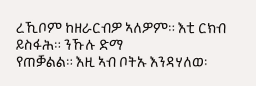ረኺቦም ከዘራርብዎ ኣለዎም። እቲ ርክብ ይስፋሕ። ንኹሉ ድማ
የጠቓልል። እዚ ኣብ ቦትኡ እንዳሃለወ፡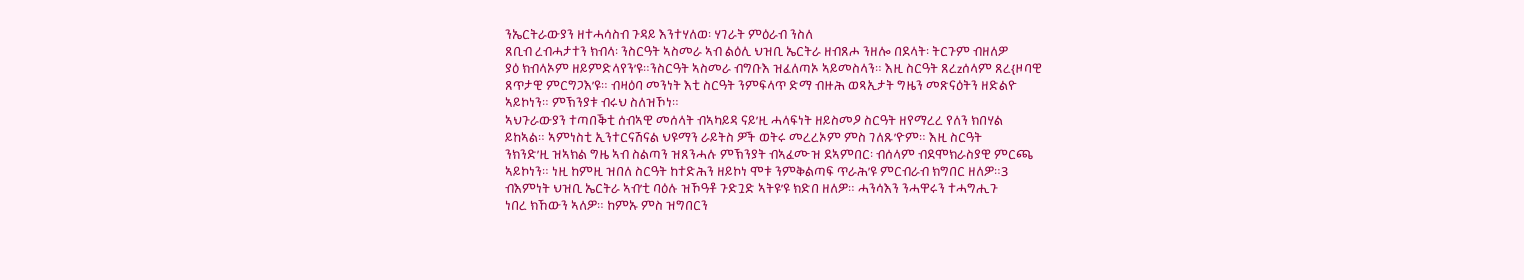ንኤርትራውያን ዘተሓሳስብ ጉዳይ እንተሃለወ፡ ሃገራት ምዕራብ ንስለ
ጸቢብ ረብሓታተን ክብላ፡ ንስርዓት ኣስመራ ኣብ ልዕሊ ህዝቢ ኤርትራ ዘብጸሖ ንዘሎ በደላት፡ ትርጉም ብዘለዎ
ያዕ ክብላኦም ዘይምድላየን’ዩ።ንስርዓት ኣስመራ ብግቡእ ዝፈለጣኦ ኣይመስላን። እዚ ስርዓት ጸረzሰላም ጸረ{ዞባዊ
ጸጥታዊ ምርግጋእ’ዩ። ብዛዕባ መንነት እቲ ስርዓት ንምፍላጥ ድማ ብዙሕ ወጻኢታት ግዜን መጽናዕትን ዘድልዮ
ኣይኮነን። ምኽንያቱ ብሩህ ስለዝኾነ።
ኣህጉራውያን ተጣበቕቲ ሰብኣዊ መሰላት ብኣካይዳ ናይ’ዚ ሓላፍነት ዘይስመዖ ስርዓት ዘየማረረ የለን ክበሃል
ይከኣል። ኣምነስቲ ኢንተርናሽናል ህዩማን ራይትስ ዎች ወትሩ መረረኦም ምስ ገለጹ’ዮም። እዚ ስርዓት
ንክንድ’ዚ ዝኣክል ግዜ ኣብ ስልጣን ዝጸንሓሉ ምኽንያት ብኣፈሙዝ ደኣምበር፡ ብሰላም ብደሞክራስያዊ ምርጫ
ኣይኮነን። ነዚ ከምዚ ዝበለ ስርዓት ከተድሕን ዘይኮነ ሞቱ ንምቅልጣፍ ጥራሕ’ዩ ምርብራብ ክግበር ዘለዎ።3
ብእምነት ህዝቢ ኤርትራ ኣብ’ቲ ባዕሉ ዝኾዓቶ ጉድጓድ ኣትዩ’ዩ ክድበ ዘለዎ። ሓንሳእን ንሓዋሩን ተሓግሒጉ
ነበረ ክኸውን ኣለዎ። ከምኡ ምስ ዝግበርን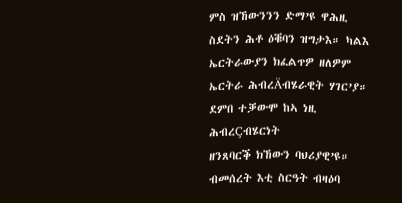ምስ ዝኸውንንን ድማ’ዩ ዋሕዚ ስደትን ሕቶ ዕቑባን ዝግታእ። ካልእ
ኤርትራውያን ክፈልጥዎ ዘለዎም ኤርትራ ሕብረÄብሄራዊት ሃገር’ያ። ደምበ ተቓውሞ ከኣ ነዚ ሕብረÇብሄርነት
ዘንጸባርቕ ክኸውን ባህሪያዊ’ዩ። ብመሰረት እቲ ስርዓት ብዛዕባ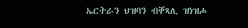ኤርትራን ህዝባን ብቐጻሊ ዝነዝሖ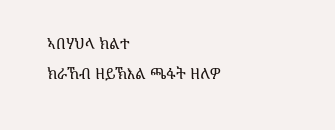ኣበሃህላ ክልተ
ክራኸብ ዘይኽእል ጫፋት ዘለዎ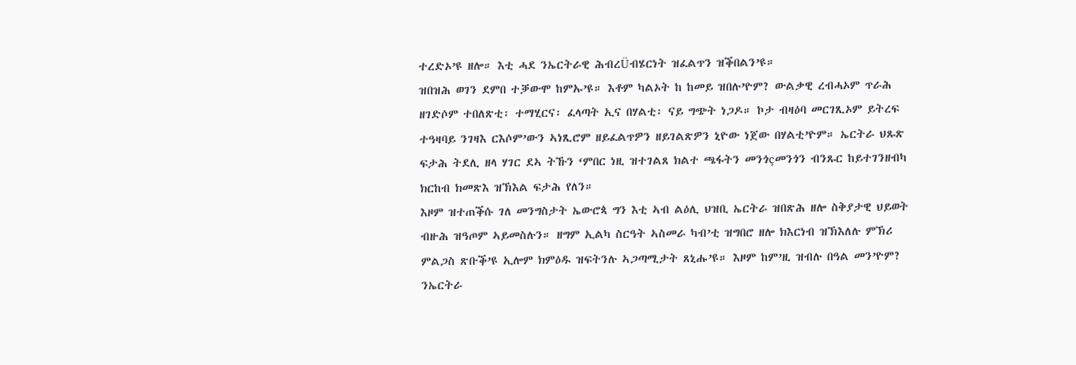ተረድኦ’ዩ ዘሎ። እቲ ሓደ ንኤርትራዊ ሕብረÜብሄርነት ዝፈልጥን ዝቕበልን’ዩ።
ዝበዝሕ ወገን ደምበ ተቓውሞ ከምኡ’ዩ። እቶም ካልኦት ከ ከመይ ዝበሉ’ዮም? ውልቃዊ ረብሓኦም ጥራሕ
ዘገድሶም ተበለጽቲ፡ ተማሂርና፡ ፈላጣት ኢና በሃልቲ፡ ናይ ግጭት ነጋዶ። ኮታ ብዛዕባ መርገጺኦም ይትረፍ
ተዓዛባይ ንገዛእ ርእሶም’ውን ኣነጺሮም ዘይፈልጥዎን ዘይገልጽዎን ኒዮው ነጀው በሃልቲ’ዮም። ኤርትራ ህጹጽ
ፍታሕ ትደሊ ዘላ ሃገር ደኣ ትኹን ‘ምበር ነዚ ዝተገልጸ ክልተ ጫፋትን መንጎçመንጎን ብንጹር ከይተገንዘብካ
ክርከብ ክመጽእ ዝኽእል ፍታሕ የለን።
እዞም ዝተጠቕሱ ገለ መንግስታት ኤውሮጳ ግን እቲ ኣብ ልዕሊ ህዝቢ ኤርትራ ዝበጽሕ ዘሎ ስቅያታዊ ህይወት
ብዙሕ ዝዓጦም ኣይመስሉን። ዘግም ኢልካ ስርዓት ኣስመራ ካብ’ቲ ዝግበሮ ዘሎ ክእርነብ ዝኽእለሉ ምኽሪ
ምልጋስ ጽቡቕ’ዩ ኢሎም ክምዕዱ ዝፍትንሉ ኣጋጣሚታት ጸኒሑ’ዩ። እዞም ከም’ዚ ዝብሉ በዓል መን’ዮም?
ንኤርትራ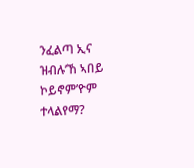ንፈልጣ ኢና ዝብሉ’ኸ ኣበይ ኮይኖም’ዮም ተላልየማ?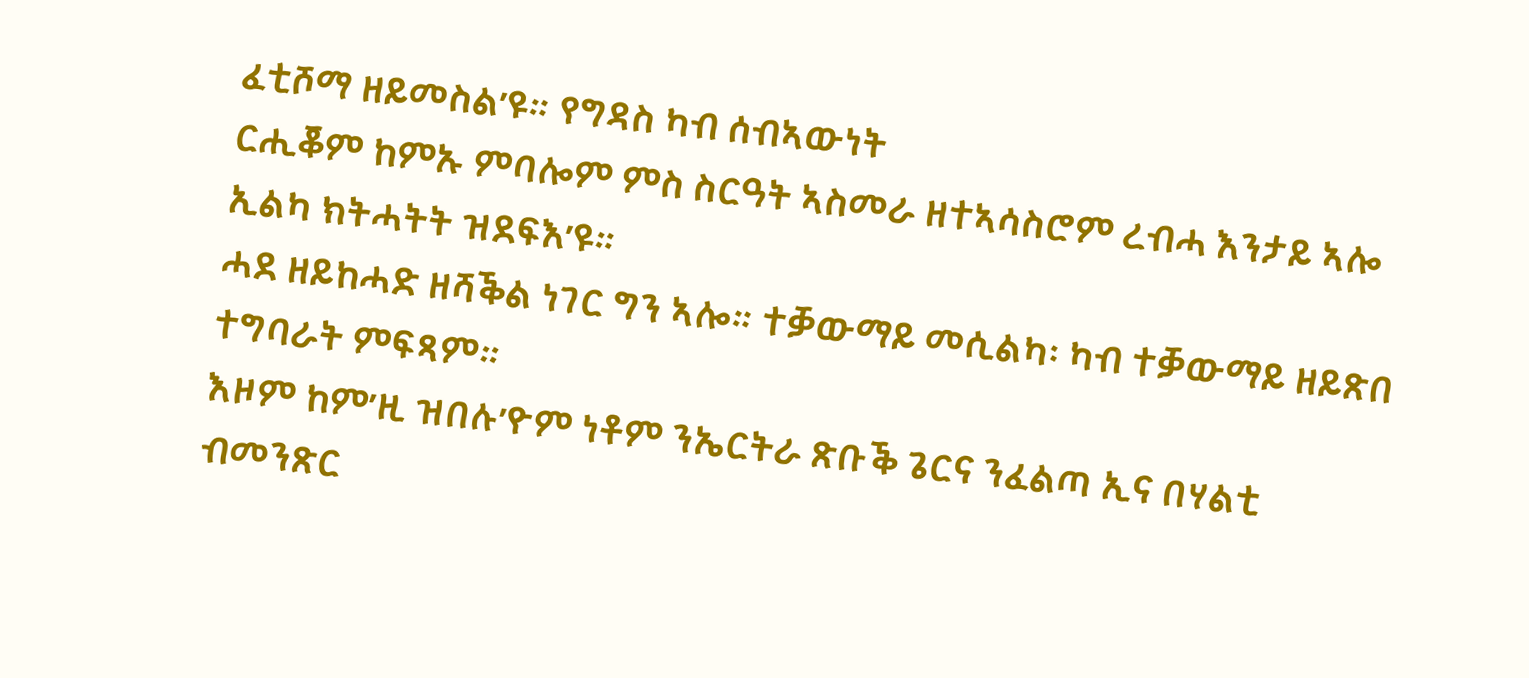ፈቲሾማ ዘይመስል’ዩ። የግዳስ ካብ ሰብኣውነት
ርሒቖም ከምኡ ምባሎም ምስ ስርዓት ኣስመራ ዘተኣሳስሮም ረብሓ እንታይ ኣሎ ኢልካ ክትሓትት ዝደፍእ’ዩ።
ሓደ ዘይከሓድ ዘሻቕል ነገር ግን ኣሎ። ተቓውማይ መሲልካ፡ ካብ ተቓውማይ ዘይጽበ ተግባራት ምፍጻም።
እዞም ከም’ዚ ዝበሉ’ዮም ነቶም ንኤርትራ ጽቡቕ ጌርና ንፈልጣ ኢና በሃልቲ ብመንጽር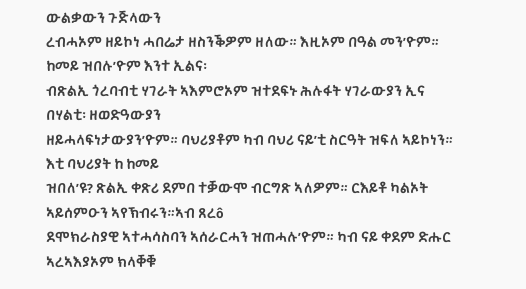ውልቃውን ጉጅላውን
ረብሓኦም ዘይኮነ ሓበሬታ ዘስንቕዎም ዘለው። እዚኦም በዓል መን’ዮም። ከመይ ዝበሉ’ዮም እንተ ኢልና፡
ብጽልኢ ጎረባብቲ ሃገራት ኣእምሮኦም ዝተደፍኑ ሕሉፋት ሃገራውያን ኢና በሃልቲ፡ ዘወድዓውያን
ዘይሓላፍነታውያን’ዮም። ባህሪያቶም ካብ ባህሪ ናይ’ቲ ስርዓት ዝፍለ ኣይኮነን። እቲ ባህሪያት ከ ከመይ
ዝበለ’ዩ? ጽልኢ ቀጽሪ ደምበ ተቓውሞ ብርግጽ ኣለዎም። ርእይቶ ካልኦት ኣይሰምዑን ኣየኽብሩን።ኣብ ጸረô
ደሞክራስያዊ ኣተሓሳስባን ኣሰራርሓን ዝጠሓሉ’ዮም። ካብ ናይ ቀደም ድሑር ኣረኣእያኦም ክላቐቑ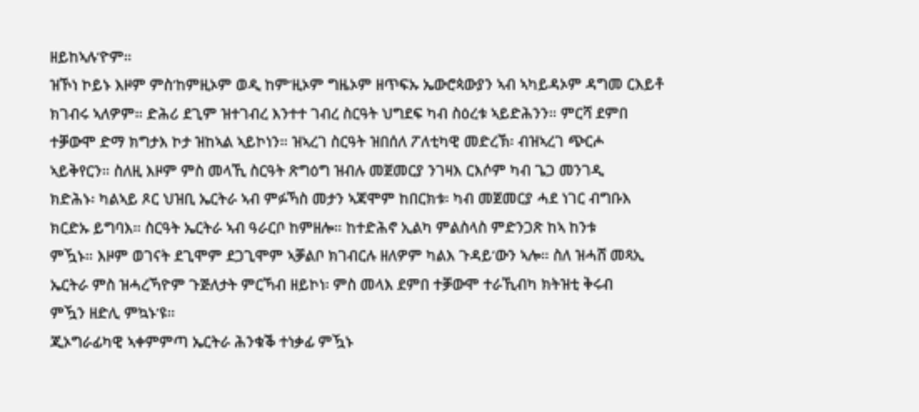ዘይከኣሉ’ዮም።
ዝኾነ ኮይኑ እዞም ምስ’ከምዚኦም ወዲ ከም’ዚኦም ግዜኦም ዘጥፍኡ ኤውሮጳውያን ኣብ ኣካይዳኦም ዳግመ ርእይቶ
ክገብሩ ኣለዎም። ድሕሪ ደጊም ዝተገብረ እንተተ ገብረ ስርዓት ህግደፍ ካብ ስዕረቱ ኣይድሕንን። ምርሻ ደምበ
ተቓውሞ ድማ ክግታእ ኮታ ዝከኣል ኣይኮነን። ዝኣረገ ስርዓት ዝበሰለ ፖለቲካዊ መድረኽ፡ ብዝኣረገ ጭርሖ
ኣይቅየርን። ስለዚ እዞም ምስ መላኺ ስርዓት ጽግዕግ ዝብሉ መጀመርያ ንገዛእ ርእሶም ካብ ጌጋ መንገዲ
ክድሕኑ፡ ካልኣይ ጾር ህዝቢ ኤርትራ ኣብ ምፉኻስ መታን ኣጃሞም ከበርክቱ፡ ካብ መጀመርያ ሓደ ነገር ብግቡእ
ክርድኡ ይግባእ። ስርዓት ኤርትራ ኣብ ዓራርቦ ከምዘሎ። ከተድሕኖ ኢልካ ምልስላስ ምድንጋጽ ከኣ ከንቱ
ምዃኑ። እዞም ወገናት ደጊሞም ደጋጊሞም ኣቓልቦ ክገብርሉ ዘለዎም ካልእ ጉዳይ’ውን ኣሎ። ስለ ዝሓሸ መጻኢ
ኤርትራ ምስ ዝሓረኻዮም ጉጅለታት ምርኻብ ዘይኮነ፡ ምስ መላእ ደምበ ተቓውሞ ተራኺብካ ክትዝቲ ቅሩብ
ምዃን ዘድሊ ምኳኑ’ዩ።
ጂኦግራፊካዊ ኣቀምምጣ ኤርትራ ሕንቁቕ ተነቃፊ ምዃኑ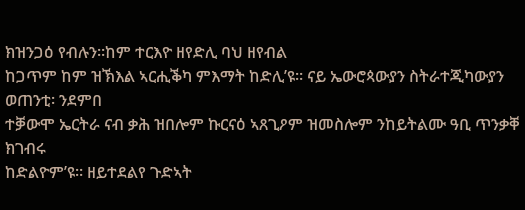ክዝንጋዕ የብሉን።ከም ተርእዮ ዘየድሊ ባህ ዘየብል
ከጋጥም ከም ዝኽእል ኣርሒቕካ ምእማት ከድሊ’ዩ። ናይ ኤውሮጳውያን ስትራተጂካውያን ወጠንቲ፡ ንደምበ
ተቓውሞ ኤርትራ ናብ ቃሕ ዝበሎም ኩርናዕ ኣጸጊዖም ዝመስሎም ንከይትልሙ ዓቢ ጥንቃቐ ክገብሩ
ከድልዮም’ዩ። ዘይተደልየ ጉድኣት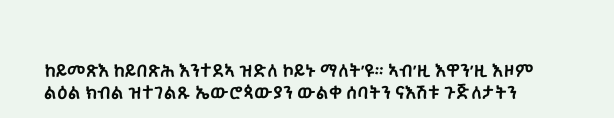ከይመጽእ ከይበጽሕ እንተደኣ ዝድለ ኮይኑ ማለት’ዩ። ኣብ’ዚ እዋን’ዚ እዞም
ልዕል ክብል ዝተገልጹ ኤውሮጳውያን ውልቀ ሰባትን ናእሽቱ ጉጅለታትን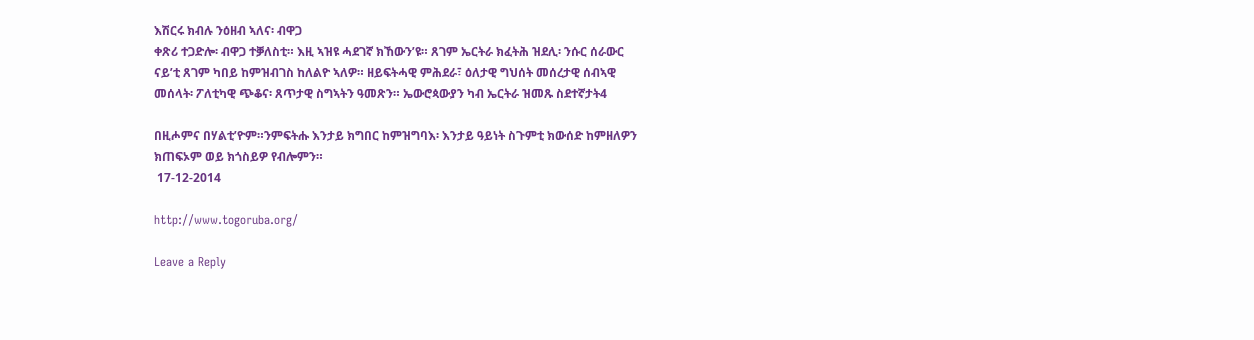እሽርሩ ክብሉ ንዕዘብ ኣለና፡ ብዋጋ
ቀጽሪ ተጋድሎ፡ ብዋጋ ተቓለስቲ። እዚ ኣዝዩ ሓደገኛ ክኸውን’ዩ። ጸገም ኤርትራ ክፈትሕ ዝደሊ፡ ንሱር ሰራውር
ናይ’ቲ ጸገም ካበይ ከምዝብገስ ከለልዮ ኣለዎ። ዘይፍትሓዊ ምሕደራ፣ ዕለታዊ ግህሰት መሰረታዊ ሰብኣዊ
መሰላት፡ ፖለቲካዊ ጭቆና፡ ጸጥታዊ ስግኣትን ዓመጽን። ኤውሮጳውያን ካብ ኤርትራ ዝመጹ ስደተኛታት4

በዚሖምና በሃልቲ’ዮም።ንምፍትሑ እንታይ ክግበር ከምዝግባእ፡ እንታይ ዓይነት ስጉምቲ ክውሰድ ከምዘለዎን
ክጠፍኦም ወይ ክጎስይዎ የብሎምን።
 17-12-2014

http://www.togoruba.org/

Leave a Reply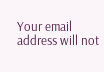Your email address will not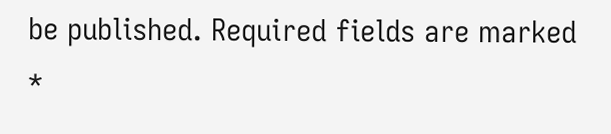be published. Required fields are marked *